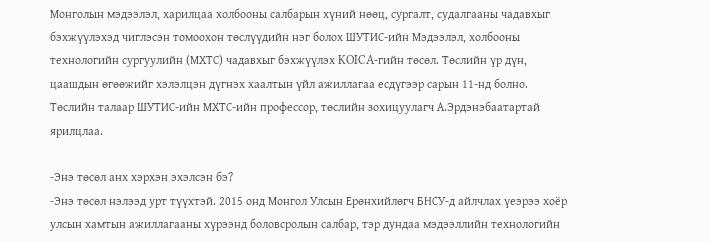Монголын мэдээлэл, харилцаа холбооны салбарын хүний нөөц, сургалт, судалгааны чадавхыг бэхжүүлэхэд чиглэсэн томоохон төслүүдийн нэг болох ШУТИС-ийн Мэдээлэл, холбооны технологийн сургуулийн (МХТС) чадавхыг бэхжүүлэх KOICA-гийн төсөл. Төслийн үр дүн, цаашдын өгөөжийг хэлэлцэн дүгнэх хаалтын үйл ажиллагаа есдүгээр сарын 11-нд болно.
Төслийн талаар ШУТИС-ийн МХТС-ийн профессор, төслийн зохицуулагч А.Эрдэнэбаатартай ярилцлаа.

-Энэ төсөл анх хэрхэн эхэлсэн бэ?
-Энэ төсөл нэлээд урт түүхтэй. 2015 онд Монгол Улсын Ерөнхийлөгч БНСУ-д айлчлах үеэрээ хоёр улсын хамтын ажиллагааны хүрээнд боловсролын салбар, тэр дундаа мэдээллийн технологийн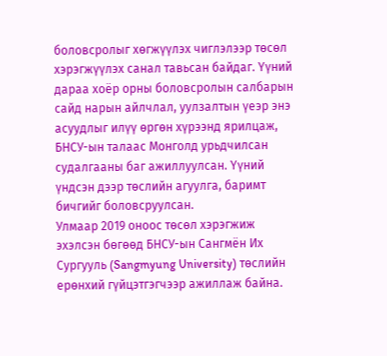боловсролыг хөгжүүлэх чиглэлээр төсөл хэрэгжүүлэх санал тавьсан байдаг. Үүний дараа хоёр орны боловсролын салбарын сайд нарын айлчлал, уулзалтын үеэр энэ асуудлыг илүү өргөн хүрээнд ярилцаж, БНСУ-ын талаас Монголд урьдчилсан судалгааны баг ажиллуулсан. Үүний үндсэн дээр төслийн агуулга, баримт бичгийг боловсруулсан.
Улмаар 2019 оноос төсөл хэрэгжиж эхэлсэн бөгөөд БНСУ-ын Сангмён Их Сургууль (Sangmyung University) төслийн ерөнхий гүйцэтгэгчээр ажиллаж байна.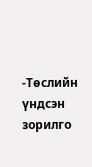-Төслийн үндсэн зорилго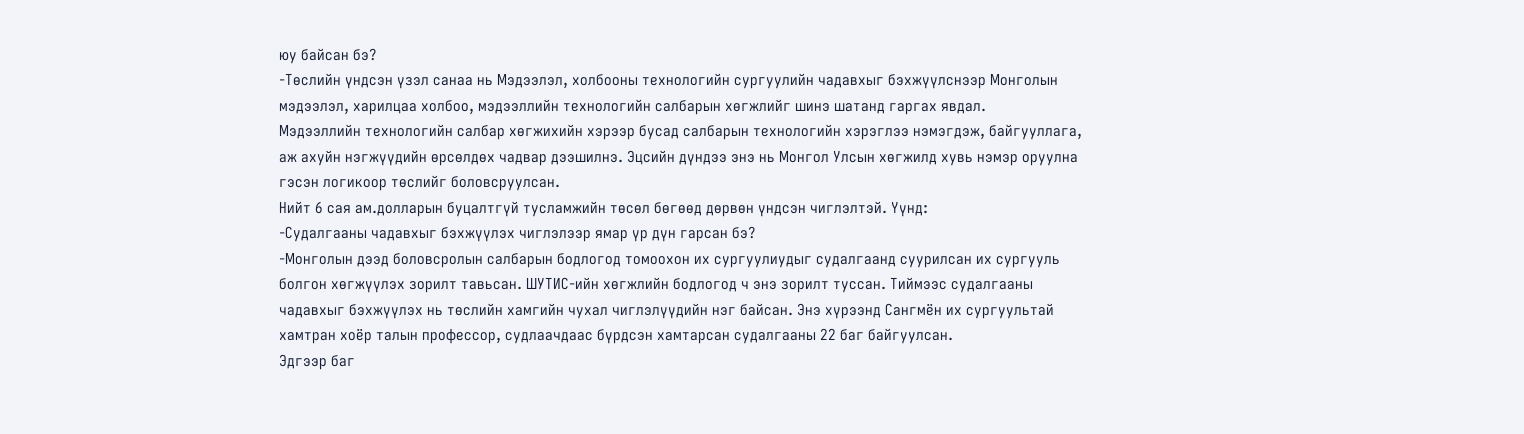юу байсан бэ?
-Төслийн үндсэн үзэл санаа нь Мэдээлэл, холбооны технологийн сургуулийн чадавхыг бэхжүүлснээр Монголын мэдээлэл, харилцаа холбоо, мэдээллийн технологийн салбарын хөгжлийг шинэ шатанд гаргах явдал.
Мэдээллийн технологийн салбар хөгжихийн хэрээр бусад салбарын технологийн хэрэглээ нэмэгдэж, байгууллага, аж ахуйн нэгжүүдийн өрсөлдөх чадвар дээшилнэ. Эцсийн дүндээ энэ нь Монгол Улсын хөгжилд хувь нэмэр оруулна гэсэн логикоор төслийг боловсруулсан.
Нийт 6 сая ам.долларын буцалтгүй тусламжийн төсөл бөгөөд дөрвөн үндсэн чиглэлтэй. Үүнд:
-Судалгааны чадавхыг бэхжүүлэх чиглэлээр ямар үр дүн гарсан бэ?
-Монголын дээд боловсролын салбарын бодлогод томоохон их сургуулиудыг судалгаанд суурилсан их сургууль болгон хөгжүүлэх зорилт тавьсан. ШУТИС-ийн хөгжлийн бодлогод ч энэ зорилт туссан. Тиймээс судалгааны чадавхыг бэхжүүлэх нь төслийн хамгийн чухал чиглэлүүдийн нэг байсан. Энэ хүрээнд Сангмён их сургуультай хамтран хоёр талын профессор, судлаачдаас бүрдсэн хамтарсан судалгааны 22 баг байгуулсан.
Эдгээр баг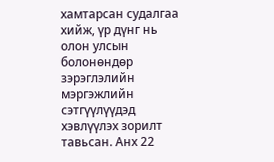хамтарсан судалгаа хийж, үр дүнг нь олон улсын болонөндөр зэрэглэлийн мэргэжлийн сэтгүүлүүдэд хэвлүүлэх зорилт тавьсан. Анх 22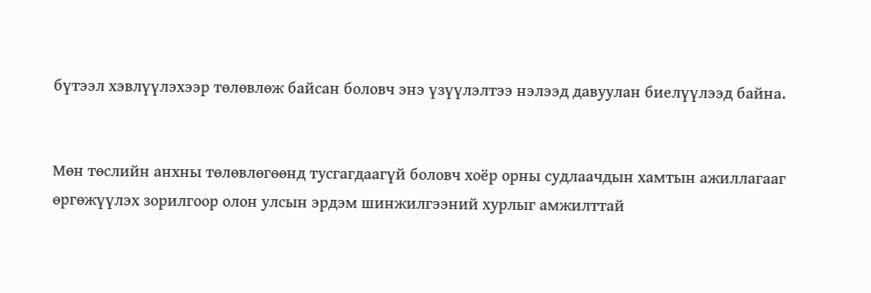бүтээл хэвлүүлэхээр төлөвлөж байсан боловч энэ үзүүлэлтээ нэлээд давуулан биелүүлээд байна.


Мөн төслийн анхны төлөвлөгөөнд тусгагдаагүй боловч хоёр орны судлаачдын хамтын ажиллагааг өргөжүүлэх зорилгоор олон улсын эрдэм шинжилгээний хурлыг амжилттай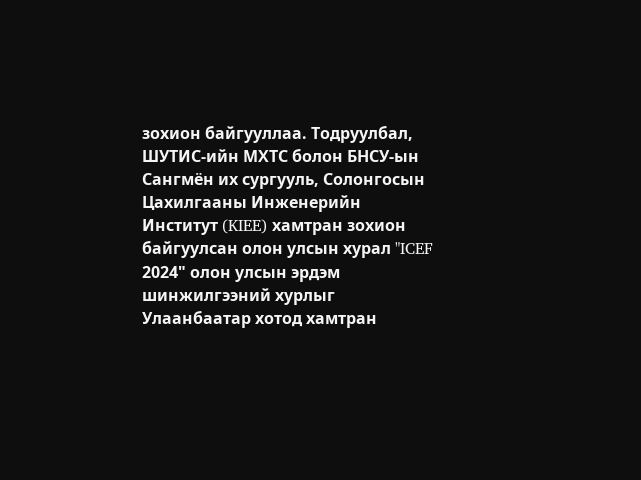зохион байгууллаа. Тодруулбал, ШУТИС-ийн МХТС болон БНСУ-ын Сангмён их сургууль, Солонгосын Цахилгааны Инженерийн Институт (KIEE) хамтран зохион байгуулсан олон улсын хурал "ICEF 2024" олон улсын эрдэм шинжилгээний хурлыг Улаанбаатар хотод хамтран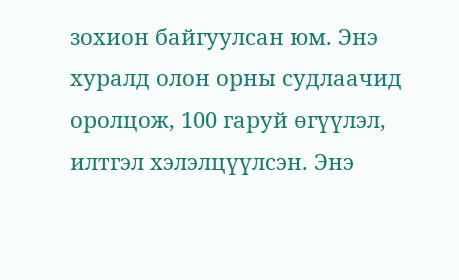зохион байгуулсан юм. Энэ хуралд олон орны судлаачид оролцож, 100 гаруй өгүүлэл, илтгэл хэлэлцүүлсэн. Энэ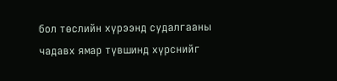бол төслийн хүрээнд судалгааны чадавх ямар түвшинд хүрснийг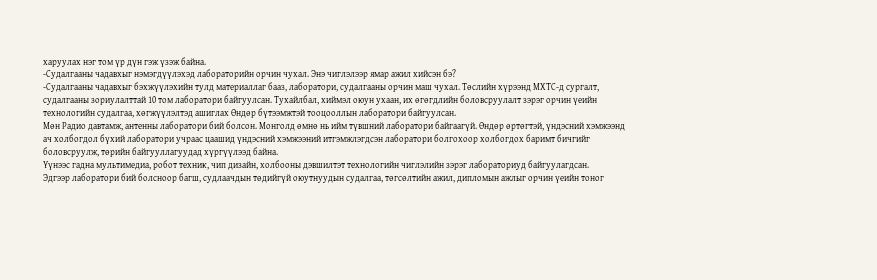харуулах нэг том үр дүн гэж үзэж байна.
-Судалгааны чадавхыг нэмэгдүүлэхэд лабораторийн орчин чухал. Энэ чиглэлээр ямар ажил хийсэн бэ?
-Судалгааны чадавхыг бэхжүүлэхийн тулд материаллаг бааз, лаборатори, судалгааны орчин маш чухал. Төслийн хүрээнд МХТС-д сургалт, судалгааны зориулалттай 10 том лаборатори байгуулсан. Тухайлбал, хиймэл оюун ухаан, их өгөгдлийн боловсруулалт зэрэг орчин үеийн технологийн судалгаа, хөгжүүлэлтэд ашиглах Өндөр бүтээмжтэй тооцооллын лаборатори байгуулсан.
Мөн Радио давтамж, антенны лаборатори бий болсон. Монголд өмнө нь ийм түвшний лаборатори байгаагүй. Өндөр өртөгтэй, үндэсний хэмжээнд ач холбогдол бүхий лаборатори учраас цаашид үндэсний хэмжээний итгэмжлэгдсэн лаборатори болгохоор холбогдох баримт бичгийг боловсруулж, төрийн байгууллагуудад хүргүүлээд байна.
Үүнээс гадна мультимедиа, робот техник, чип дизайн, холбооны дэвшилтэт технологийн чиглэлийн зэрэг лабораториуд байгуулагдсан.
Эдгээр лаборатори бий болсноор багш, судлаачдын төдийгүй оюутнуудын судалгаа, төгсөлтийн ажил, дипломын ажлыг орчин үеийн тоног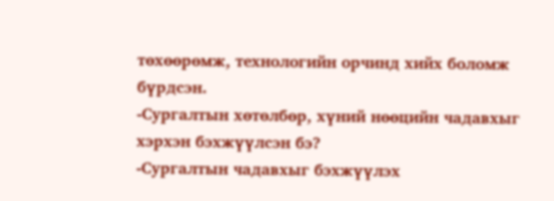төхөөрөмж, технологийн орчинд хийх боломж бүрдсэн.
-Сургалтын хөтөлбөр, хүний нөөцийн чадавхыг хэрхэн бэхжүүлсэн бэ?
-Сургалтын чадавхыг бэхжүүлэх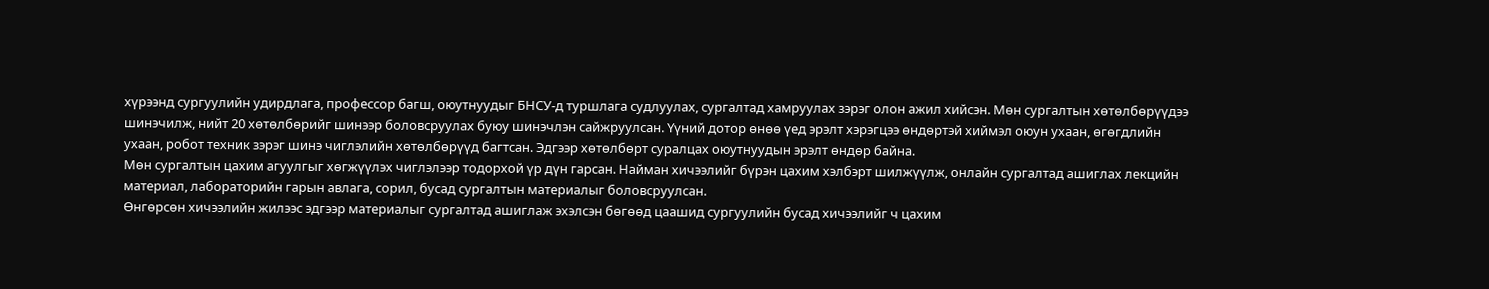хүрээнд сургуулийн удирдлага, профессор багш, оюутнуудыг БНСУ-д туршлага судлуулах, сургалтад хамруулах зэрэг олон ажил хийсэн. Мөн сургалтын хөтөлбөрүүдээ шинэчилж, нийт 20 хөтөлбөрийг шинээр боловсруулах буюу шинэчлэн сайжруулсан. Үүний дотор өнөө үед эрэлт хэрэгцээ өндөртэй хиймэл оюун ухаан, өгөгдлийн ухаан, робот техник зэрэг шинэ чиглэлийн хөтөлбөрүүд багтсан. Эдгээр хөтөлбөрт суралцах оюутнуудын эрэлт өндөр байна.
Мөн сургалтын цахим агуулгыг хөгжүүлэх чиглэлээр тодорхой үр дүн гарсан. Найман хичээлийг бүрэн цахим хэлбэрт шилжүүлж, онлайн сургалтад ашиглах лекцийн материал, лабораторийн гарын авлага, сорил, бусад сургалтын материалыг боловсруулсан.
Өнгөрсөн хичээлийн жилээс эдгээр материалыг сургалтад ашиглаж эхэлсэн бөгөөд цаашид сургуулийн бусад хичээлийг ч цахим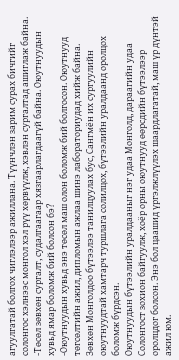агуулгатай болгох чиглэлээр ажиллана. Түүнчлэн зарим сурах бичгийг солонгос хэлнээс монгол хэл рүү хөрвүүлж, хэвлэн сургалтад ашиглаж байна.
-Төсөл зөвхөн сургалт, судалгаагаар хязгаарлагдаагүй байна. Оюутнуудын хувьд ямар боломж бий болсон бэ?
-Оюутнуудын хувьд энэ төсөл маш олон боломж бий болгосон. Оюутнууд төгсөлтийн ажил, дипломын ажлаа шинэ лабораториудад хийж байна. Зөвхөн Монголдоо бүтээлээ танилцуулах бус, Сангмён их сургуулийн оюутнуудтай хамтарч туршлага солилцох, бүтээлийн уралдаанд оролцох боломж бүрдсэн.
Оюутнуудын бүтээлийн уралдааныг нэг удаа Монголд, дараагийн удаа Солонгост зохион байгуулж, хоёр орны оюутнууд өөрсдийн бүтээлээр оролцдог болсон. Энэ бол цаашид үргэлжлүүлэх шаардлагатай, маш үр дүнтэй ажил юм.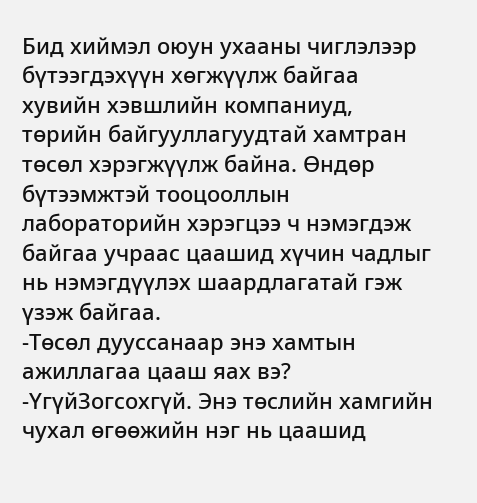Бид хиймэл оюун ухааны чиглэлээр бүтээгдэхүүн хөгжүүлж байгаа хувийн хэвшлийн компаниуд, төрийн байгууллагуудтай хамтран төсөл хэрэгжүүлж байна. Өндөр бүтээмжтэй тооцооллын лабораторийн хэрэгцээ ч нэмэгдэж байгаа учраас цаашид хүчин чадлыг нь нэмэгдүүлэх шаардлагатай гэж үзэж байгаа.
-Төсөл дууссанаар энэ хамтын ажиллагаа цааш яах вэ?
-ҮгүйЗогсохгүй. Энэ төслийн хамгийн чухал өгөөжийн нэг нь цаашид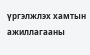үргэлжлэх хамтын ажиллагааны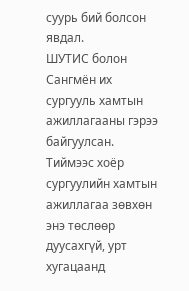суурь бий болсон явдал.
ШУТИС болон Сангмён их сургууль хамтын ажиллагааны гэрээ байгуулсан. Тиймээс хоёр сургуулийн хамтын ажиллагаа зөвхөн энэ төслөөр дуусахгүй, урт хугацаанд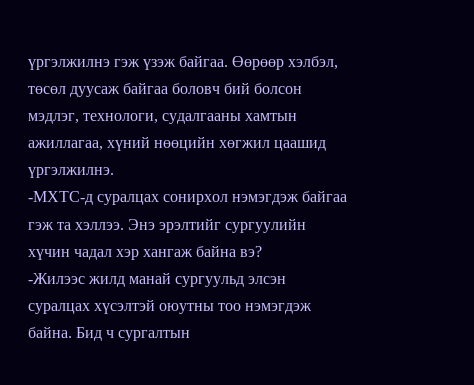үргэлжилнэ гэж үзэж байгаа. Өөрөөр хэлбэл, төсөл дуусаж байгаа боловч бий болсон мэдлэг, технологи, судалгааны хамтын ажиллагаа, хүний нөөцийн хөгжил цаашид үргэлжилнэ.
-МХТС-д суралцах сонирхол нэмэгдэж байгаа гэж та хэллээ. Энэ эрэлтийг сургуулийн хүчин чадал хэр хангаж байна вэ?
-Жилээс жилд манай сургуульд элсэн суралцах хүсэлтэй оюутны тоо нэмэгдэж байна. Бид ч сургалтын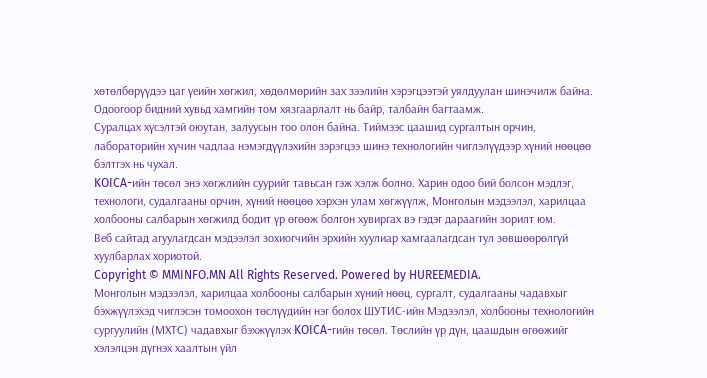хөтөлбөрүүдээ цаг үеийн хөгжил, хөдөлмөрийн зах зээлийн хэрэгцээтэй уялдуулан шинэчилж байна. Одоогоор бидний хувьд хамгийн том хязгаарлалт нь байр, талбайн багтаамж.
Суралцах хүсэлтэй оюутан, залуусын тоо олон байна. Тиймээс цаашид сургалтын орчин, лабораторийн хүчин чадлаа нэмэгдүүлэхийн зэрэгцээ шинэ технологийн чиглэлүүдээр хүний нөөцөө бэлтгэх нь чухал.
KOICA-ийн төсөл энэ хөгжлийн суурийг тавьсан гэж хэлж болно. Харин одоо бий болсон мэдлэг, технологи, судалгааны орчин, хүний нөөцөө хэрхэн улам хөгжүүлж, Монголын мэдээлэл, харилцаа холбооны салбарын хөгжилд бодит үр өгөөж болгон хувиргах вэ гэдэг дараагийн зорилт юм.
Веб сайтад агуулагдсан мэдээлэл зохиогчийн эрхийн хуулиар хамгаалагдсан тул зөвшөөрөлгүй хуулбарлах хориотой.
Copyright © MMINFO.MN All Rights Reserved. Powered by HUREEMEDIA.
Монголын мэдээлэл, харилцаа холбооны салбарын хүний нөөц, сургалт, судалгааны чадавхыг бэхжүүлэхэд чиглэсэн томоохон төслүүдийн нэг болох ШУТИС-ийн Мэдээлэл, холбооны технологийн сургуулийн (МХТС) чадавхыг бэхжүүлэх KOICA-гийн төсөл. Төслийн үр дүн, цаашдын өгөөжийг хэлэлцэн дүгнэх хаалтын үйл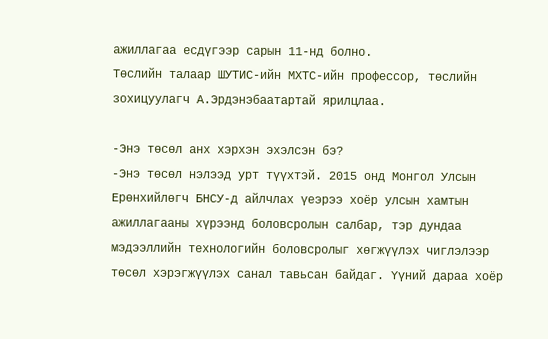ажиллагаа есдүгээр сарын 11-нд болно.
Төслийн талаар ШУТИС-ийн МХТС-ийн профессор, төслийн зохицуулагч А.Эрдэнэбаатартай ярилцлаа.

-Энэ төсөл анх хэрхэн эхэлсэн бэ?
-Энэ төсөл нэлээд урт түүхтэй. 2015 онд Монгол Улсын Ерөнхийлөгч БНСУ-д айлчлах үеэрээ хоёр улсын хамтын ажиллагааны хүрээнд боловсролын салбар, тэр дундаа мэдээллийн технологийн боловсролыг хөгжүүлэх чиглэлээр төсөл хэрэгжүүлэх санал тавьсан байдаг. Үүний дараа хоёр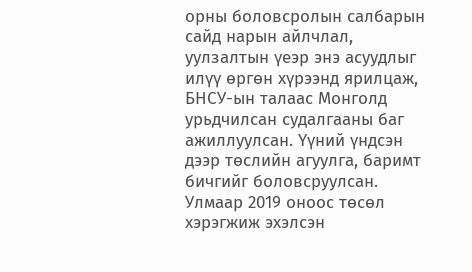орны боловсролын салбарын сайд нарын айлчлал, уулзалтын үеэр энэ асуудлыг илүү өргөн хүрээнд ярилцаж, БНСУ-ын талаас Монголд урьдчилсан судалгааны баг ажиллуулсан. Үүний үндсэн дээр төслийн агуулга, баримт бичгийг боловсруулсан.
Улмаар 2019 оноос төсөл хэрэгжиж эхэлсэн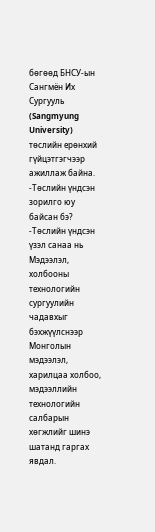бөгөөд БНСУ-ын Сангмён Их Сургууль (Sangmyung University) төслийн ерөнхий гүйцэтгэгчээр ажиллаж байна.
-Төслийн үндсэн зорилго юу байсан бэ?
-Төслийн үндсэн үзэл санаа нь Мэдээлэл, холбооны технологийн сургуулийн чадавхыг бэхжүүлснээр Монголын мэдээлэл, харилцаа холбоо, мэдээллийн технологийн салбарын хөгжлийг шинэ шатанд гаргах явдал.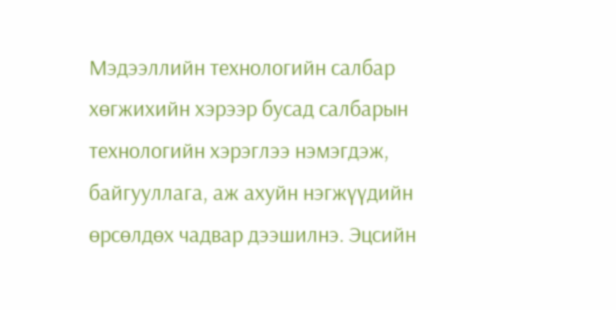Мэдээллийн технологийн салбар хөгжихийн хэрээр бусад салбарын технологийн хэрэглээ нэмэгдэж, байгууллага, аж ахуйн нэгжүүдийн өрсөлдөх чадвар дээшилнэ. Эцсийн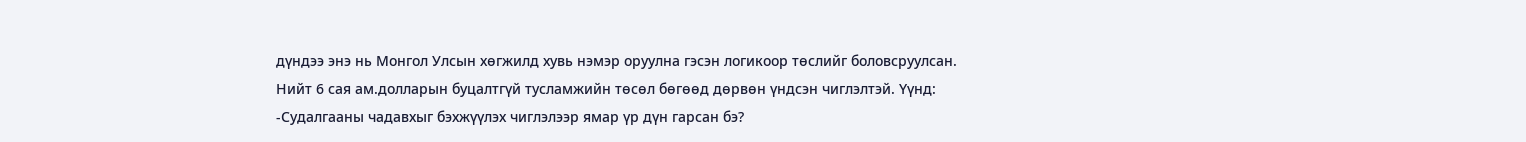дүндээ энэ нь Монгол Улсын хөгжилд хувь нэмэр оруулна гэсэн логикоор төслийг боловсруулсан.
Нийт 6 сая ам.долларын буцалтгүй тусламжийн төсөл бөгөөд дөрвөн үндсэн чиглэлтэй. Үүнд:
-Судалгааны чадавхыг бэхжүүлэх чиглэлээр ямар үр дүн гарсан бэ?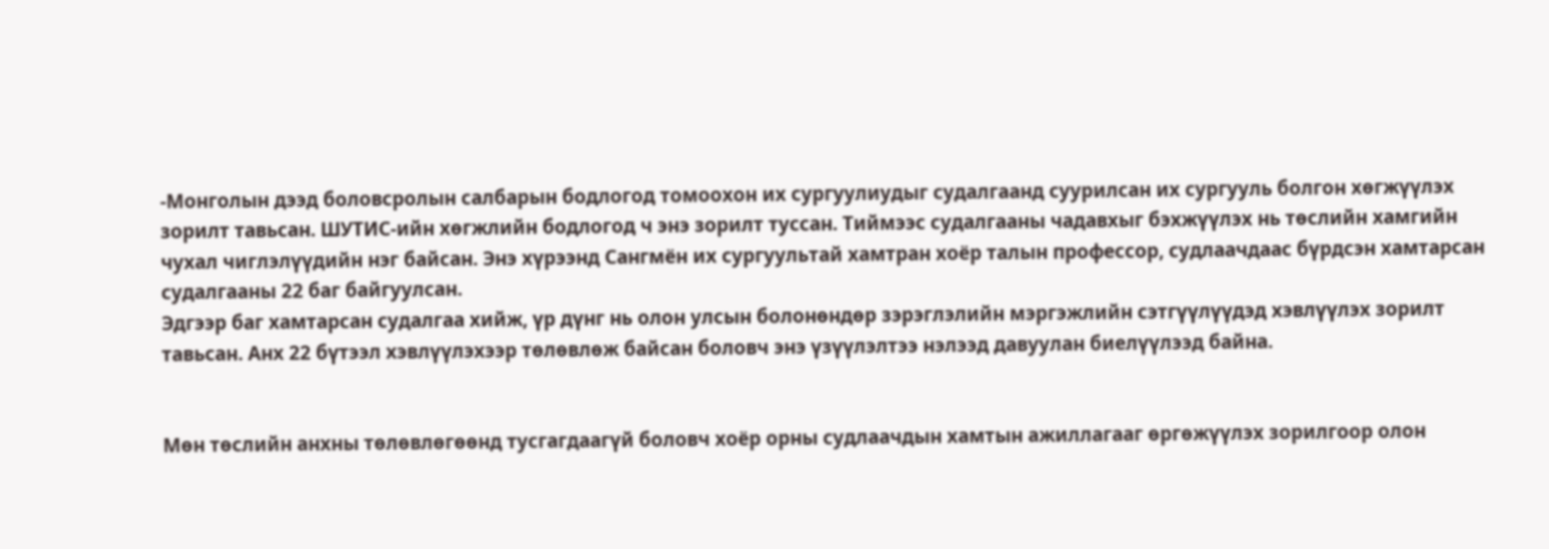-Монголын дээд боловсролын салбарын бодлогод томоохон их сургуулиудыг судалгаанд суурилсан их сургууль болгон хөгжүүлэх зорилт тавьсан. ШУТИС-ийн хөгжлийн бодлогод ч энэ зорилт туссан. Тиймээс судалгааны чадавхыг бэхжүүлэх нь төслийн хамгийн чухал чиглэлүүдийн нэг байсан. Энэ хүрээнд Сангмён их сургуультай хамтран хоёр талын профессор, судлаачдаас бүрдсэн хамтарсан судалгааны 22 баг байгуулсан.
Эдгээр баг хамтарсан судалгаа хийж, үр дүнг нь олон улсын болонөндөр зэрэглэлийн мэргэжлийн сэтгүүлүүдэд хэвлүүлэх зорилт тавьсан. Анх 22 бүтээл хэвлүүлэхээр төлөвлөж байсан боловч энэ үзүүлэлтээ нэлээд давуулан биелүүлээд байна.


Мөн төслийн анхны төлөвлөгөөнд тусгагдаагүй боловч хоёр орны судлаачдын хамтын ажиллагааг өргөжүүлэх зорилгоор олон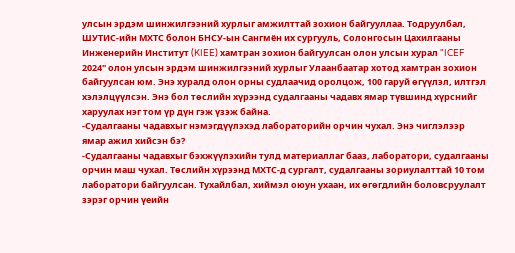улсын эрдэм шинжилгээний хурлыг амжилттай зохион байгууллаа. Тодруулбал, ШУТИС-ийн МХТС болон БНСУ-ын Сангмён их сургууль, Солонгосын Цахилгааны Инженерийн Институт (KIEE) хамтран зохион байгуулсан олон улсын хурал "ICEF 2024" олон улсын эрдэм шинжилгээний хурлыг Улаанбаатар хотод хамтран зохион байгуулсан юм. Энэ хуралд олон орны судлаачид оролцож, 100 гаруй өгүүлэл, илтгэл хэлэлцүүлсэн. Энэ бол төслийн хүрээнд судалгааны чадавх ямар түвшинд хүрснийг харуулах нэг том үр дүн гэж үзэж байна.
-Судалгааны чадавхыг нэмэгдүүлэхэд лабораторийн орчин чухал. Энэ чиглэлээр ямар ажил хийсэн бэ?
-Судалгааны чадавхыг бэхжүүлэхийн тулд материаллаг бааз, лаборатори, судалгааны орчин маш чухал. Төслийн хүрээнд МХТС-д сургалт, судалгааны зориулалттай 10 том лаборатори байгуулсан. Тухайлбал, хиймэл оюун ухаан, их өгөгдлийн боловсруулалт зэрэг орчин үеийн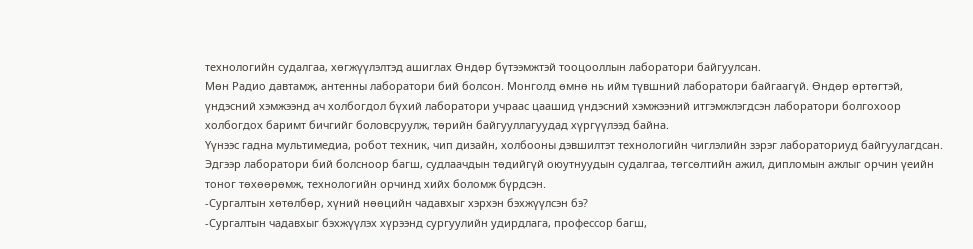технологийн судалгаа, хөгжүүлэлтэд ашиглах Өндөр бүтээмжтэй тооцооллын лаборатори байгуулсан.
Мөн Радио давтамж, антенны лаборатори бий болсон. Монголд өмнө нь ийм түвшний лаборатори байгаагүй. Өндөр өртөгтэй, үндэсний хэмжээнд ач холбогдол бүхий лаборатори учраас цаашид үндэсний хэмжээний итгэмжлэгдсэн лаборатори болгохоор холбогдох баримт бичгийг боловсруулж, төрийн байгууллагуудад хүргүүлээд байна.
Үүнээс гадна мультимедиа, робот техник, чип дизайн, холбооны дэвшилтэт технологийн чиглэлийн зэрэг лабораториуд байгуулагдсан.
Эдгээр лаборатори бий болсноор багш, судлаачдын төдийгүй оюутнуудын судалгаа, төгсөлтийн ажил, дипломын ажлыг орчин үеийн тоног төхөөрөмж, технологийн орчинд хийх боломж бүрдсэн.
-Сургалтын хөтөлбөр, хүний нөөцийн чадавхыг хэрхэн бэхжүүлсэн бэ?
-Сургалтын чадавхыг бэхжүүлэх хүрээнд сургуулийн удирдлага, профессор багш,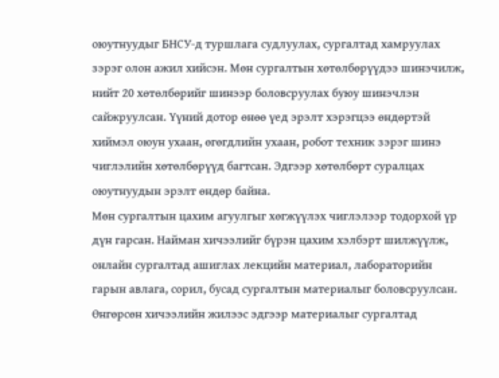оюутнуудыг БНСУ-д туршлага судлуулах, сургалтад хамруулах зэрэг олон ажил хийсэн. Мөн сургалтын хөтөлбөрүүдээ шинэчилж, нийт 20 хөтөлбөрийг шинээр боловсруулах буюу шинэчлэн сайжруулсан. Үүний дотор өнөө үед эрэлт хэрэгцээ өндөртэй хиймэл оюун ухаан, өгөгдлийн ухаан, робот техник зэрэг шинэ чиглэлийн хөтөлбөрүүд багтсан. Эдгээр хөтөлбөрт суралцах оюутнуудын эрэлт өндөр байна.
Мөн сургалтын цахим агуулгыг хөгжүүлэх чиглэлээр тодорхой үр дүн гарсан. Найман хичээлийг бүрэн цахим хэлбэрт шилжүүлж, онлайн сургалтад ашиглах лекцийн материал, лабораторийн гарын авлага, сорил, бусад сургалтын материалыг боловсруулсан.
Өнгөрсөн хичээлийн жилээс эдгээр материалыг сургалтад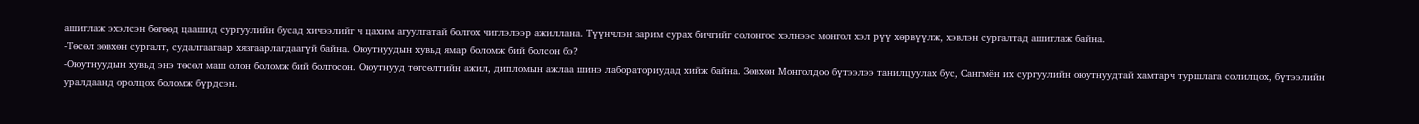ашиглаж эхэлсэн бөгөөд цаашид сургуулийн бусад хичээлийг ч цахим агуулгатай болгох чиглэлээр ажиллана. Түүнчлэн зарим сурах бичгийг солонгос хэлнээс монгол хэл рүү хөрвүүлж, хэвлэн сургалтад ашиглаж байна.
-Төсөл зөвхөн сургалт, судалгаагаар хязгаарлагдаагүй байна. Оюутнуудын хувьд ямар боломж бий болсон бэ?
-Оюутнуудын хувьд энэ төсөл маш олон боломж бий болгосон. Оюутнууд төгсөлтийн ажил, дипломын ажлаа шинэ лабораториудад хийж байна. Зөвхөн Монголдоо бүтээлээ танилцуулах бус, Сангмён их сургуулийн оюутнуудтай хамтарч туршлага солилцох, бүтээлийн уралдаанд оролцох боломж бүрдсэн.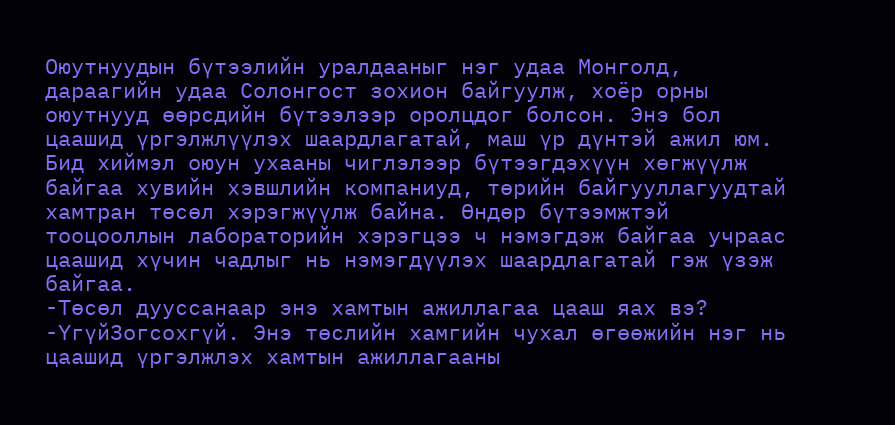Оюутнуудын бүтээлийн уралдааныг нэг удаа Монголд, дараагийн удаа Солонгост зохион байгуулж, хоёр орны оюутнууд өөрсдийн бүтээлээр оролцдог болсон. Энэ бол цаашид үргэлжлүүлэх шаардлагатай, маш үр дүнтэй ажил юм.
Бид хиймэл оюун ухааны чиглэлээр бүтээгдэхүүн хөгжүүлж байгаа хувийн хэвшлийн компаниуд, төрийн байгууллагуудтай хамтран төсөл хэрэгжүүлж байна. Өндөр бүтээмжтэй тооцооллын лабораторийн хэрэгцээ ч нэмэгдэж байгаа учраас цаашид хүчин чадлыг нь нэмэгдүүлэх шаардлагатай гэж үзэж байгаа.
-Төсөл дууссанаар энэ хамтын ажиллагаа цааш яах вэ?
-ҮгүйЗогсохгүй. Энэ төслийн хамгийн чухал өгөөжийн нэг нь цаашид үргэлжлэх хамтын ажиллагааны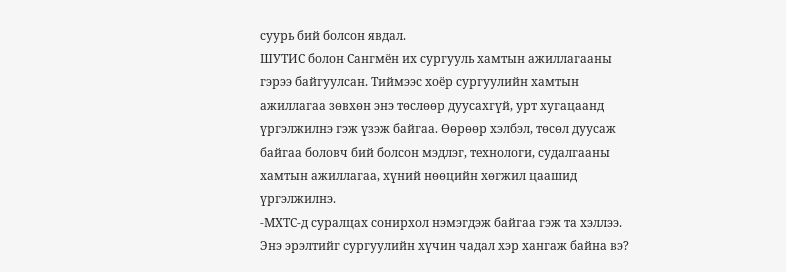суурь бий болсон явдал.
ШУТИС болон Сангмён их сургууль хамтын ажиллагааны гэрээ байгуулсан. Тиймээс хоёр сургуулийн хамтын ажиллагаа зөвхөн энэ төслөөр дуусахгүй, урт хугацаанд үргэлжилнэ гэж үзэж байгаа. Өөрөөр хэлбэл, төсөл дуусаж байгаа боловч бий болсон мэдлэг, технологи, судалгааны хамтын ажиллагаа, хүний нөөцийн хөгжил цаашид үргэлжилнэ.
-МХТС-д суралцах сонирхол нэмэгдэж байгаа гэж та хэллээ. Энэ эрэлтийг сургуулийн хүчин чадал хэр хангаж байна вэ?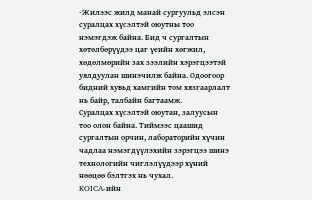-Жилээс жилд манай сургуульд элсэн суралцах хүсэлтэй оюутны тоо нэмэгдэж байна. Бид ч сургалтын хөтөлбөрүүдээ цаг үеийн хөгжил, хөдөлмөрийн зах зээлийн хэрэгцээтэй уялдуулан шинэчилж байна. Одоогоор бидний хувьд хамгийн том хязгаарлалт нь байр, талбайн багтаамж.
Суралцах хүсэлтэй оюутан, залуусын тоо олон байна. Тиймээс цаашид сургалтын орчин, лабораторийн хүчин чадлаа нэмэгдүүлэхийн зэрэгцээ шинэ технологийн чиглэлүүдээр хүний нөөцөө бэлтгэх нь чухал.
KOICA-ийн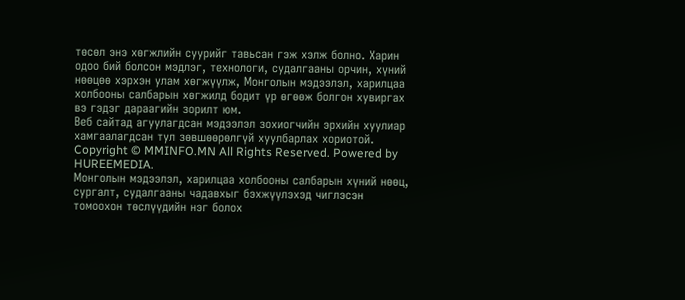төсөл энэ хөгжлийн суурийг тавьсан гэж хэлж болно. Харин одоо бий болсон мэдлэг, технологи, судалгааны орчин, хүний нөөцөө хэрхэн улам хөгжүүлж, Монголын мэдээлэл, харилцаа холбооны салбарын хөгжилд бодит үр өгөөж болгон хувиргах вэ гэдэг дараагийн зорилт юм.
Веб сайтад агуулагдсан мэдээлэл зохиогчийн эрхийн хуулиар хамгаалагдсан тул зөвшөөрөлгүй хуулбарлах хориотой.
Copyright © MMINFO.MN All Rights Reserved. Powered by HUREEMEDIA.
Монголын мэдээлэл, харилцаа холбооны салбарын хүний нөөц, сургалт, судалгааны чадавхыг бэхжүүлэхэд чиглэсэн томоохон төслүүдийн нэг болох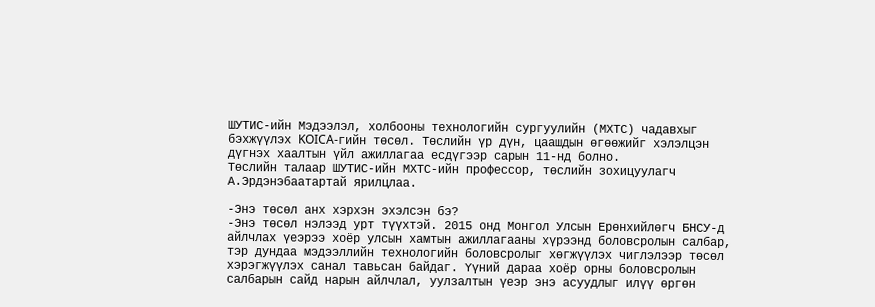ШУТИС-ийн Мэдээлэл, холбооны технологийн сургуулийн (МХТС) чадавхыг бэхжүүлэх KOICA-гийн төсөл. Төслийн үр дүн, цаашдын өгөөжийг хэлэлцэн дүгнэх хаалтын үйл ажиллагаа есдүгээр сарын 11-нд болно.
Төслийн талаар ШУТИС-ийн МХТС-ийн профессор, төслийн зохицуулагч А.Эрдэнэбаатартай ярилцлаа.

-Энэ төсөл анх хэрхэн эхэлсэн бэ?
-Энэ төсөл нэлээд урт түүхтэй. 2015 онд Монгол Улсын Ерөнхийлөгч БНСУ-д айлчлах үеэрээ хоёр улсын хамтын ажиллагааны хүрээнд боловсролын салбар, тэр дундаа мэдээллийн технологийн боловсролыг хөгжүүлэх чиглэлээр төсөл хэрэгжүүлэх санал тавьсан байдаг. Үүний дараа хоёр орны боловсролын салбарын сайд нарын айлчлал, уулзалтын үеэр энэ асуудлыг илүү өргөн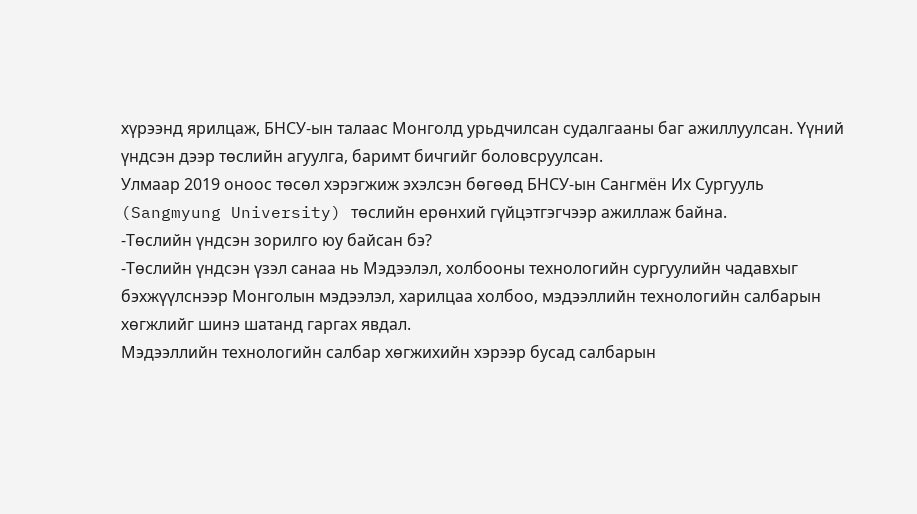хүрээнд ярилцаж, БНСУ-ын талаас Монголд урьдчилсан судалгааны баг ажиллуулсан. Үүний үндсэн дээр төслийн агуулга, баримт бичгийг боловсруулсан.
Улмаар 2019 оноос төсөл хэрэгжиж эхэлсэн бөгөөд БНСУ-ын Сангмён Их Сургууль (Sangmyung University) төслийн ерөнхий гүйцэтгэгчээр ажиллаж байна.
-Төслийн үндсэн зорилго юу байсан бэ?
-Төслийн үндсэн үзэл санаа нь Мэдээлэл, холбооны технологийн сургуулийн чадавхыг бэхжүүлснээр Монголын мэдээлэл, харилцаа холбоо, мэдээллийн технологийн салбарын хөгжлийг шинэ шатанд гаргах явдал.
Мэдээллийн технологийн салбар хөгжихийн хэрээр бусад салбарын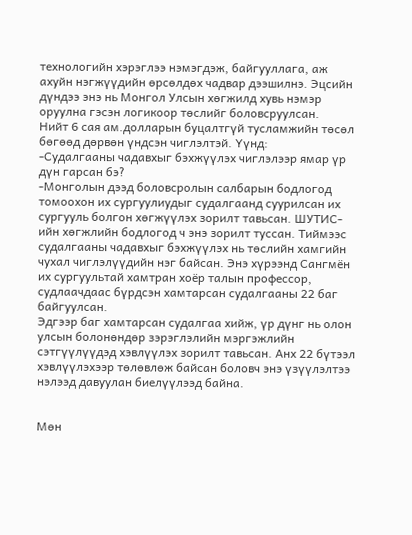технологийн хэрэглээ нэмэгдэж, байгууллага, аж ахуйн нэгжүүдийн өрсөлдөх чадвар дээшилнэ. Эцсийн дүндээ энэ нь Монгол Улсын хөгжилд хувь нэмэр оруулна гэсэн логикоор төслийг боловсруулсан.
Нийт 6 сая ам.долларын буцалтгүй тусламжийн төсөл бөгөөд дөрвөн үндсэн чиглэлтэй. Үүнд:
-Судалгааны чадавхыг бэхжүүлэх чиглэлээр ямар үр дүн гарсан бэ?
-Монголын дээд боловсролын салбарын бодлогод томоохон их сургуулиудыг судалгаанд суурилсан их сургууль болгон хөгжүүлэх зорилт тавьсан. ШУТИС-ийн хөгжлийн бодлогод ч энэ зорилт туссан. Тиймээс судалгааны чадавхыг бэхжүүлэх нь төслийн хамгийн чухал чиглэлүүдийн нэг байсан. Энэ хүрээнд Сангмён их сургуультай хамтран хоёр талын профессор, судлаачдаас бүрдсэн хамтарсан судалгааны 22 баг байгуулсан.
Эдгээр баг хамтарсан судалгаа хийж, үр дүнг нь олон улсын болонөндөр зэрэглэлийн мэргэжлийн сэтгүүлүүдэд хэвлүүлэх зорилт тавьсан. Анх 22 бүтээл хэвлүүлэхээр төлөвлөж байсан боловч энэ үзүүлэлтээ нэлээд давуулан биелүүлээд байна.


Мөн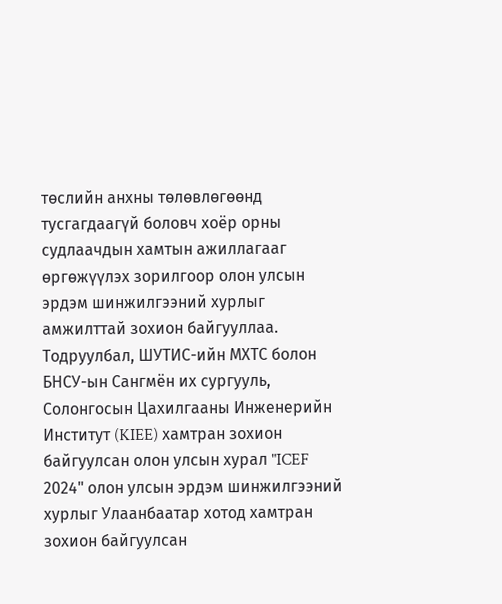төслийн анхны төлөвлөгөөнд тусгагдаагүй боловч хоёр орны судлаачдын хамтын ажиллагааг өргөжүүлэх зорилгоор олон улсын эрдэм шинжилгээний хурлыг амжилттай зохион байгууллаа. Тодруулбал, ШУТИС-ийн МХТС болон БНСУ-ын Сангмён их сургууль, Солонгосын Цахилгааны Инженерийн Институт (KIEE) хамтран зохион байгуулсан олон улсын хурал "ICEF 2024" олон улсын эрдэм шинжилгээний хурлыг Улаанбаатар хотод хамтран зохион байгуулсан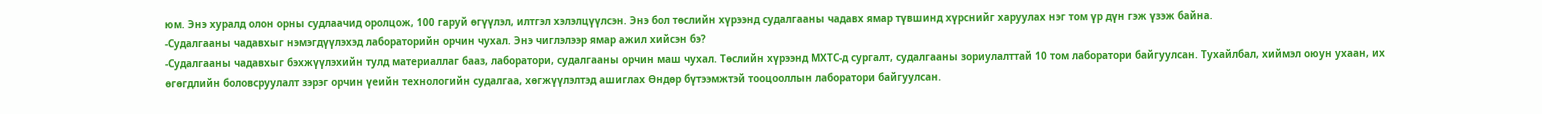юм. Энэ хуралд олон орны судлаачид оролцож, 100 гаруй өгүүлэл, илтгэл хэлэлцүүлсэн. Энэ бол төслийн хүрээнд судалгааны чадавх ямар түвшинд хүрснийг харуулах нэг том үр дүн гэж үзэж байна.
-Судалгааны чадавхыг нэмэгдүүлэхэд лабораторийн орчин чухал. Энэ чиглэлээр ямар ажил хийсэн бэ?
-Судалгааны чадавхыг бэхжүүлэхийн тулд материаллаг бааз, лаборатори, судалгааны орчин маш чухал. Төслийн хүрээнд МХТС-д сургалт, судалгааны зориулалттай 10 том лаборатори байгуулсан. Тухайлбал, хиймэл оюун ухаан, их өгөгдлийн боловсруулалт зэрэг орчин үеийн технологийн судалгаа, хөгжүүлэлтэд ашиглах Өндөр бүтээмжтэй тооцооллын лаборатори байгуулсан.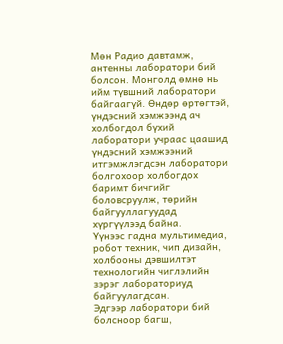Мөн Радио давтамж, антенны лаборатори бий болсон. Монголд өмнө нь ийм түвшний лаборатори байгаагүй. Өндөр өртөгтэй, үндэсний хэмжээнд ач холбогдол бүхий лаборатори учраас цаашид үндэсний хэмжээний итгэмжлэгдсэн лаборатори болгохоор холбогдох баримт бичгийг боловсруулж, төрийн байгууллагуудад хүргүүлээд байна.
Үүнээс гадна мультимедиа, робот техник, чип дизайн, холбооны дэвшилтэт технологийн чиглэлийн зэрэг лабораториуд байгуулагдсан.
Эдгээр лаборатори бий болсноор багш,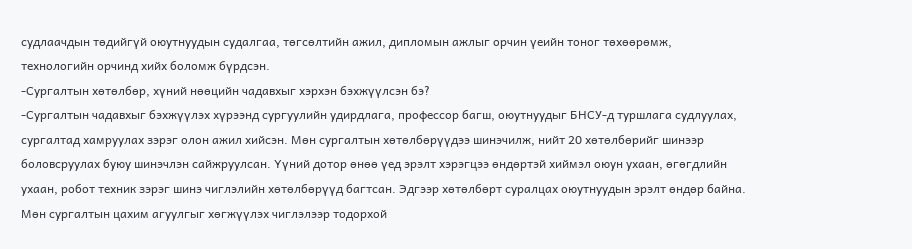судлаачдын төдийгүй оюутнуудын судалгаа, төгсөлтийн ажил, дипломын ажлыг орчин үеийн тоног төхөөрөмж, технологийн орчинд хийх боломж бүрдсэн.
-Сургалтын хөтөлбөр, хүний нөөцийн чадавхыг хэрхэн бэхжүүлсэн бэ?
-Сургалтын чадавхыг бэхжүүлэх хүрээнд сургуулийн удирдлага, профессор багш, оюутнуудыг БНСУ-д туршлага судлуулах, сургалтад хамруулах зэрэг олон ажил хийсэн. Мөн сургалтын хөтөлбөрүүдээ шинэчилж, нийт 20 хөтөлбөрийг шинээр боловсруулах буюу шинэчлэн сайжруулсан. Үүний дотор өнөө үед эрэлт хэрэгцээ өндөртэй хиймэл оюун ухаан, өгөгдлийн ухаан, робот техник зэрэг шинэ чиглэлийн хөтөлбөрүүд багтсан. Эдгээр хөтөлбөрт суралцах оюутнуудын эрэлт өндөр байна.
Мөн сургалтын цахим агуулгыг хөгжүүлэх чиглэлээр тодорхой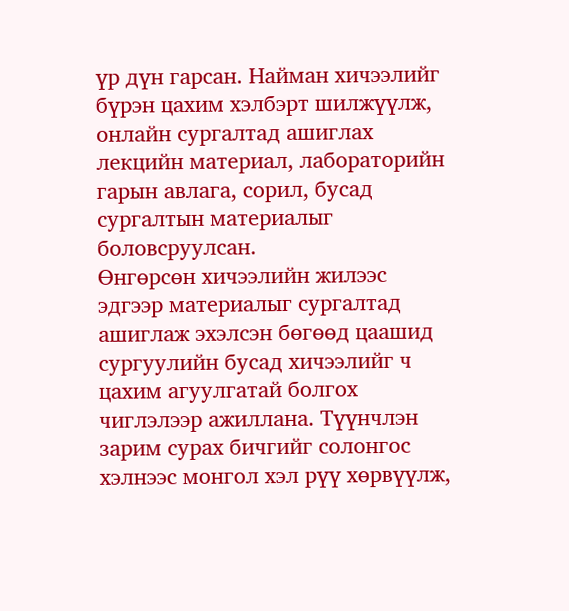үр дүн гарсан. Найман хичээлийг бүрэн цахим хэлбэрт шилжүүлж, онлайн сургалтад ашиглах лекцийн материал, лабораторийн гарын авлага, сорил, бусад сургалтын материалыг боловсруулсан.
Өнгөрсөн хичээлийн жилээс эдгээр материалыг сургалтад ашиглаж эхэлсэн бөгөөд цаашид сургуулийн бусад хичээлийг ч цахим агуулгатай болгох чиглэлээр ажиллана. Түүнчлэн зарим сурах бичгийг солонгос хэлнээс монгол хэл рүү хөрвүүлж,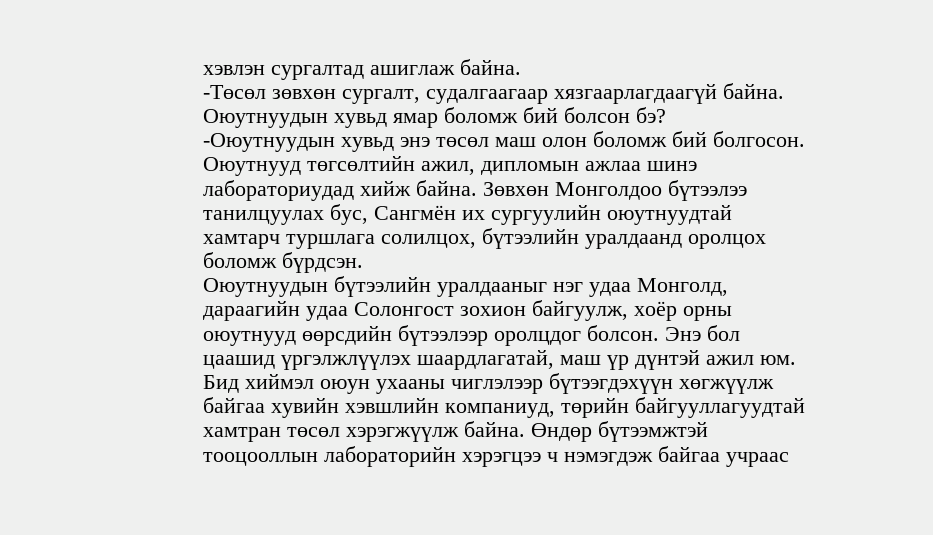хэвлэн сургалтад ашиглаж байна.
-Төсөл зөвхөн сургалт, судалгаагаар хязгаарлагдаагүй байна. Оюутнуудын хувьд ямар боломж бий болсон бэ?
-Оюутнуудын хувьд энэ төсөл маш олон боломж бий болгосон. Оюутнууд төгсөлтийн ажил, дипломын ажлаа шинэ лабораториудад хийж байна. Зөвхөн Монголдоо бүтээлээ танилцуулах бус, Сангмён их сургуулийн оюутнуудтай хамтарч туршлага солилцох, бүтээлийн уралдаанд оролцох боломж бүрдсэн.
Оюутнуудын бүтээлийн уралдааныг нэг удаа Монголд, дараагийн удаа Солонгост зохион байгуулж, хоёр орны оюутнууд өөрсдийн бүтээлээр оролцдог болсон. Энэ бол цаашид үргэлжлүүлэх шаардлагатай, маш үр дүнтэй ажил юм.
Бид хиймэл оюун ухааны чиглэлээр бүтээгдэхүүн хөгжүүлж байгаа хувийн хэвшлийн компаниуд, төрийн байгууллагуудтай хамтран төсөл хэрэгжүүлж байна. Өндөр бүтээмжтэй тооцооллын лабораторийн хэрэгцээ ч нэмэгдэж байгаа учраас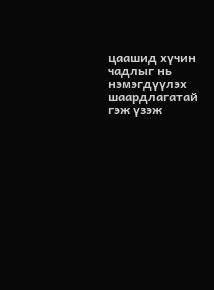цаашид хүчин чадлыг нь нэмэгдүүлэх шаардлагатай гэж үзэж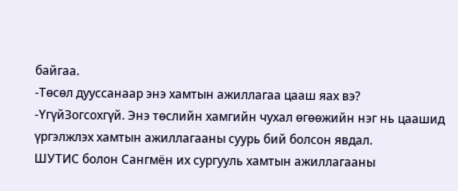байгаа.
-Төсөл дууссанаар энэ хамтын ажиллагаа цааш яах вэ?
-ҮгүйЗогсохгүй. Энэ төслийн хамгийн чухал өгөөжийн нэг нь цаашид үргэлжлэх хамтын ажиллагааны суурь бий болсон явдал.
ШУТИС болон Сангмён их сургууль хамтын ажиллагааны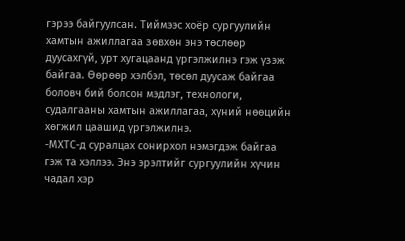гэрээ байгуулсан. Тиймээс хоёр сургуулийн хамтын ажиллагаа зөвхөн энэ төслөөр дуусахгүй, урт хугацаанд үргэлжилнэ гэж үзэж байгаа. Өөрөөр хэлбэл, төсөл дуусаж байгаа боловч бий болсон мэдлэг, технологи, судалгааны хамтын ажиллагаа, хүний нөөцийн хөгжил цаашид үргэлжилнэ.
-МХТС-д суралцах сонирхол нэмэгдэж байгаа гэж та хэллээ. Энэ эрэлтийг сургуулийн хүчин чадал хэр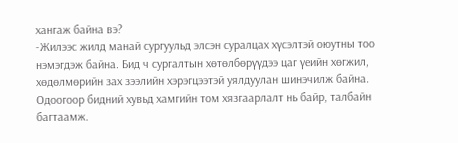хангаж байна вэ?
-Жилээс жилд манай сургуульд элсэн суралцах хүсэлтэй оюутны тоо нэмэгдэж байна. Бид ч сургалтын хөтөлбөрүүдээ цаг үеийн хөгжил, хөдөлмөрийн зах зээлийн хэрэгцээтэй уялдуулан шинэчилж байна. Одоогоор бидний хувьд хамгийн том хязгаарлалт нь байр, талбайн багтаамж.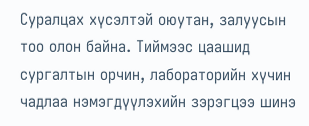Суралцах хүсэлтэй оюутан, залуусын тоо олон байна. Тиймээс цаашид сургалтын орчин, лабораторийн хүчин чадлаа нэмэгдүүлэхийн зэрэгцээ шинэ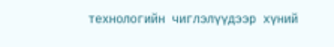технологийн чиглэлүүдээр хүний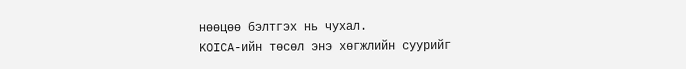нөөцөө бэлтгэх нь чухал.
KOICA-ийн төсөл энэ хөгжлийн суурийг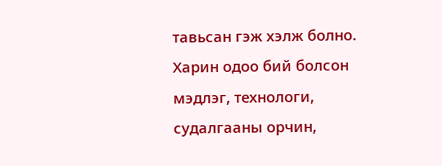тавьсан гэж хэлж болно. Харин одоо бий болсон мэдлэг, технологи, судалгааны орчин,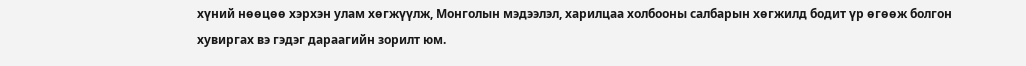хүний нөөцөө хэрхэн улам хөгжүүлж, Монголын мэдээлэл, харилцаа холбооны салбарын хөгжилд бодит үр өгөөж болгон хувиргах вэ гэдэг дараагийн зорилт юм.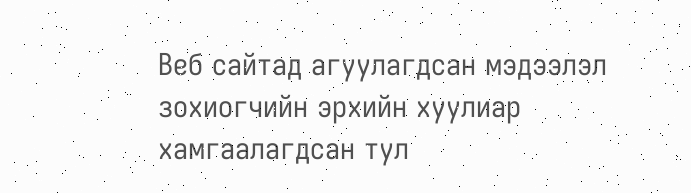Веб сайтад агуулагдсан мэдээлэл зохиогчийн эрхийн хуулиар хамгаалагдсан тул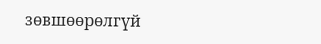зөвшөөрөлгүй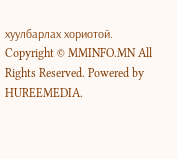хуулбарлах хориотой.
Copyright © MMINFO.MN All Rights Reserved. Powered by HUREEMEDIA.